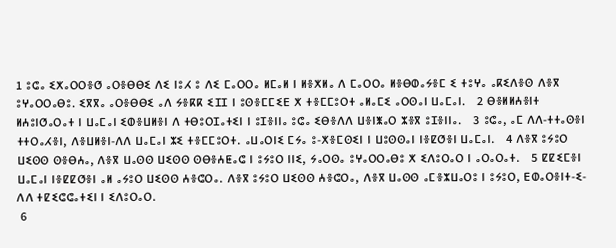1 ⵓⵛⴰ ⵉⵅⴰⵔⵔⴻⵚ ⴰⵔⴻⴱⴱⵉ ⴷⵉ ⵏⵓⵃ ⵓ ⴷⵉ ⵎⴰⵔⵔⴰ ⵍⵎⴰⵍ ⵏ ⵍⴻⵅⵍⴰ ⴷ ⵎⴰⵔⵔⴰ ⵍⴻⴱⵀⴰⵢⴻⵎ ⵉ ⵜⵓⵖⴰ ⴰⴽⵉⴷⴻⵙ ⴷⴻⴳ ⵓⵖⴰⵔⵔⴰⴱⵓ. ⵉⴳⴳⴰ ⴰⵔⴻⴱⴱⵉ ⴰⴷ ⵢⴻⴽⴽ ⵉⵊⵊ ⵏ ⵓⵙⴻⵎⵎⵉⴹ ⵅ ⵜⴻⵎⵎⵓⵔⵜ ⴰⵍⴰⵎⵉ ⴰⵔⵙⴰⵏ ⵡⴰⵎⴰⵏ.   2 ⴱⴻⵍⵍⵄⴻⵏⵜ ⵍⵄⵓⵏⵚⴰⵔⴰⵜ ⵏ ⵡⴰⵎⴰⵏ ⵉⵀⴻⵡⵍⴻⵏ ⴷ ⵜⴱⵓⵔⵊⴰⵜⵉⵏ ⵏ ⵓⵊⴻⵏⵏⴰ ⵓⵛⴰ ⵉⴱⴻⴷⴷ ⵡⴻⵏⵥⴰⵔ ⵣⴻⴳ ⵓⵊⴻⵏⵏⴰ.   3 ⵓⵛⴰ, ⴰⵎ ⴷⴷ-ⵜⵜⴰⵙⴻⵏ ⵜⵜⵔⴰⵃⴻⵏ, ⴷⴻⵡⵍⴻⵏ-ⴷⴷ ⵡⴰⵎⴰⵏ ⵣⵉ ⵜⴻⵎⵎⵓⵔⵜ. ⴰⵡⴰⵔⵏⵉ ⵎⵢⴰ ⵓ-ⵅⴻⵎⵙⵉⵏ ⵏ ⵡⵓⵙⵙⴰⵏ ⵏⴻⵇⵚⴻⵏ ⵡⴰⵎⴰⵏ.   4 ⴷⴻⴳ ⵓⵢⵓⵔ ⵡⵉⵙⵙ ⵙⴻⴱⵄⴰ, ⴷⴻⴳ ⵡⴰⵙⵙ ⵡⵉⵙⵙ ⵙⴱⴻⵄⵟⴰⵛ ⵏ ⵓⵢⵓⵔ ⵏⵏⵉ, ⵢⴰⵔⵙⴰ ⵓⵖⴰⵔⵔⴰⴱⵓ ⵅ ⵉⴷⵓⵔⴰⵔ ⵏ ⴰⵔⴰⵔⴰⵜ.   5 ⵇⵇⵉⵎⴻⵏ ⵡⴰⵎⴰⵏ ⵏⴻⵇⵇⵚⴻⵏ ⴰⵍ ⴰⵢⵓⵔ ⵡⵉⵙⵙ ⵄⴻⵛⵔⴰ. ⴷⴻⴳ ⵓⵢⵓⵔ ⵡⵉⵙⵙ ⵄⴻⵛⵔⴰ, ⴷⴻⴳ ⵡⴰⵙⵙ ⴰⵎⴻⵣⵡⴰⵔⵓ ⵏ ⵓⵢⵓⵔ, ⴹⵀⴰⵔⴻⵏⵜ-ⵉ-ⴷⴷ ⵜⵇⵉⵛⵛⴰⵜⵉⵏ ⵏ ⵉⴷⵓⵔⴰⵔ.
 6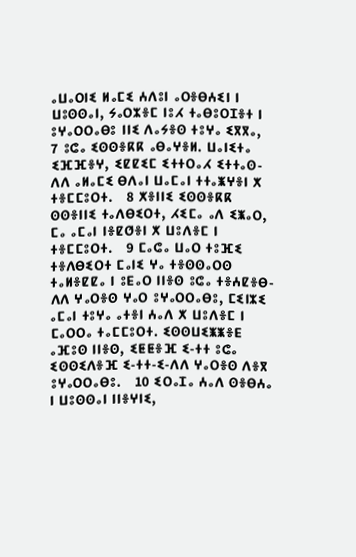ⴰⵡⴰⵔⵏⵉ ⵍⴰⵎⵉ ⵄⴷⵓⵏ ⴰⵔⴻⴱⵄⵉⵏ ⵏ ⵡⵓⵙⵙⴰⵏ, ⵢⴰⵔⵣⴻⵎ ⵏⵓⵃ ⵜⴰⴱⵓⵔⵊⴻⵜ ⵏ ⵓⵖⴰⵔⵔⴰⴱⵓ ⵏⵏⵉ ⴷⴰⵢⴻⵙ ⵜⵓⵖⴰ ⵉⴳⴳⴰ,   7 ⵓⵛⴰ ⵉⵙⵙⴻⴽⴽ ⴰⴱⴰⵖⴻⵍ. ⵡⴰⵏⵉⵜⴰ ⵉⴼⴼⴻⵖ, ⵉⵇⵇⵉⵎ ⵉⵜⵜⵔⴰⵃ ⵉⵜⵜⴰⵙ-ⴷⴷ ⴰⵍⴰⵎⵉ ⴱⴷⴰⵏ ⵡⴰⵎⴰⵏ ⵜⵜⴰⵥⵖⴻⵏ ⵅ ⵜⴻⵎⵎⵓⵔⵜ.   8 ⵅⴻⵏⵏⵉ ⵉⵙⵙⴻⴽⴽ ⵙⵙⴻⵏⵏⵉ ⵜⴰⴷⴱⵉⵔⵜ, ⵃⵉⵎⴰ ⴰⴷ ⵉⵥⴰⵔ, ⵎⴰ ⴰⵎⴰⵏ ⵏⴻⵇⵚⴻⵏ ⵅ ⵡⵓⴷⴻⵎ ⵏ ⵜⴻⵎⵎⵓⵔⵜ.   9 ⵎⴰⵛⴰ ⵡⴰⵔ ⵜⵓⴼⵉ ⵜⴻⴷⴱⵉⵔⵜ ⵎⴰⵏⵉ ⵖⴰ ⵜⴻⵙⵙⴰⵔⵙ ⵜⴰⵍⴻⵇⵇⴰ ⵏ ⵓⴹⴰⵔ ⵏⵏⴻⵙ ⵓⵛⴰ ⵜⴻⵄⵇⴻⴱ-ⴷⴷ ⵖⴰⵔⴻⵙ ⵖⴰⵔ ⵓⵖⴰⵔⵔⴰⴱⵓ, ⵎⵉⵏⵣⵉ ⴰⵎⴰⵏ ⵜⵓⵖⴰ ⴰⵜⴻⵏ ⵄⴰⴷ ⵅ ⵡⵓⴷⴻⵎ ⵏ ⵎⴰⵔⵔⴰ ⵜⴰⵎⵎⵓⵔⵜ. ⵉⵙⵙⵡⵉⵥⵥⴻⴹ ⴰⴼⵓⵙ ⵏⵏⴻⵙ, ⵉⵟⵟⴻⴼ ⵉ-ⵜⵜ ⵓⵛⴰ ⵉⵙⵙⵉⴷⴻⴼ ⵉ-ⵜⵜ-ⵉ-ⴷⴷ ⵖⴰⵔⴻⵙ ⴷⴻⴳ ⵓⵖⴰⵔⵔⴰⴱⵓ.   10 ⵉⵔⴰⵊⴰ ⵄⴰⴷ ⵙⴻⴱⵄⴰ ⵏ ⵡⵓⵙⵙⴰⵏ ⵏⵏⴻⵖⵏⵉ,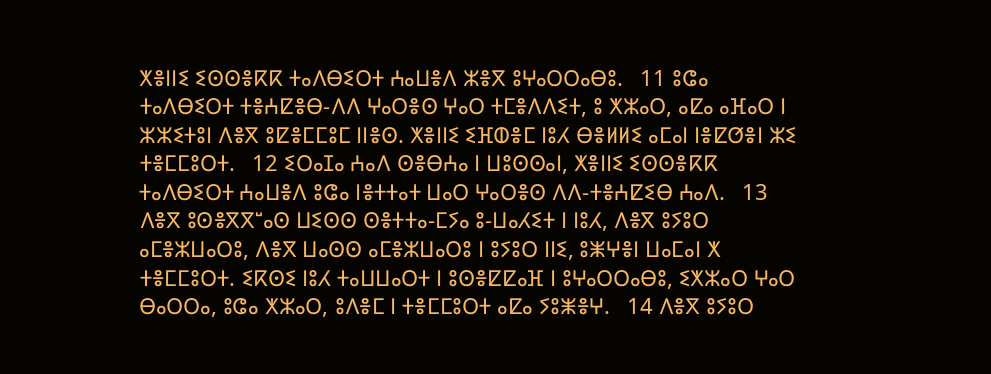ⵅⴻⵏⵏⵉ ⵉⵙⵙⴻⴽⴽ ⵜⴰⴷⴱⵉⵔⵜ ⵄⴰⵡⴻⴷ ⵣⴻⴳ ⵓⵖⴰⵔⵔⴰⴱⵓ.   11 ⵓⵛⴰ ⵜⴰⴷⴱⵉⵔⵜ ⵜⴻⵄⵇⴻⴱ-ⴷⴷ ⵖⴰⵔⴻⵙ ⵖⴰⵔ ⵜⵎⴻⴷⴷⵉⵜ, ⵓ ⵅⵣⴰⵔ, ⴰⵇⴰ ⴰⴼⴰⵔ ⵏ ⵣⵣⵉⵜⵓⵏ ⴷⴻⴳ ⵓⵇⴻⵎⵎⵓⵎ ⵏⵏⴻⵙ. ⵅⴻⵏⵏⵉ ⵉⴼⵀⴻⵎ ⵏⵓⵃ ⴱⴻⵍⵍⵉ ⴰⵎⴰⵏ ⵏⴻⵇⵚⴻⵏ ⵣⵉ ⵜⴻⵎⵎⵓⵔⵜ.   12 ⵉⵔⴰⵊⴰ ⵄⴰⴷ ⵙⴻⴱⵄⴰ ⵏ ⵡⵓⵙⵙⴰⵏ, ⵅⴻⵏⵏⵉ ⵉⵙⵙⴻⴽⴽ ⵜⴰⴷⴱⵉⵔⵜ ⵄⴰⵡⴻⴷ ⵓⵛⴰ ⵏⴻⵜⵜⴰⵜ ⵡⴰⵔ ⵖⴰⵔⴻⵙ ⴷⴷ-ⵜⴻⵄⵇⵉⴱ ⵄⴰⴷ.   13 ⴷⴻⴳ ⵓⵙⴻⴳⴳⵯⴰⵙ ⵡⵉⵙⵙ ⵙⴻⵜⵜⴰ-ⵎⵢⴰ ⵓ-ⵡⴰⵃⵉⵜ ⵏ ⵏⵓⵃ, ⴷⴻⴳ ⵓⵢⵓⵔ ⴰⵎⴻⵣⵡⴰⵔⵓ, ⴷⴻⴳ ⵡⴰⵙⵙ ⴰⵎⴻⵣⵡⴰⵔⵓ ⵏ ⵓⵢⵓⵔ ⵏⵏⵉ, ⵓⵥⵖⴻⵏ ⵡⴰⵎⴰⵏ ⵅ ⵜⴻⵎⵎⵓⵔⵜ. ⵉⴽⵙⵉ ⵏⵓⵃ ⵜⴰⵡⵡⴰⵔⵜ ⵏ ⵓⵙⴻⵇⵇⴰⴼ ⵏ ⵓⵖⴰⵔⵔⴰⴱⵓ, ⵉⵅⵣⴰⵔ ⵖⴰⵔ ⴱⴰⵔⵔⴰ, ⵓⵛⴰ ⵅⵣⴰⵔ, ⵓⴷⴻⵎ ⵏ ⵜⴻⵎⵎⵓⵔⵜ ⴰⵇⴰ ⵢⵓⵥⴻⵖ.   14 ⴷⴻⴳ ⵓⵢⵓⵔ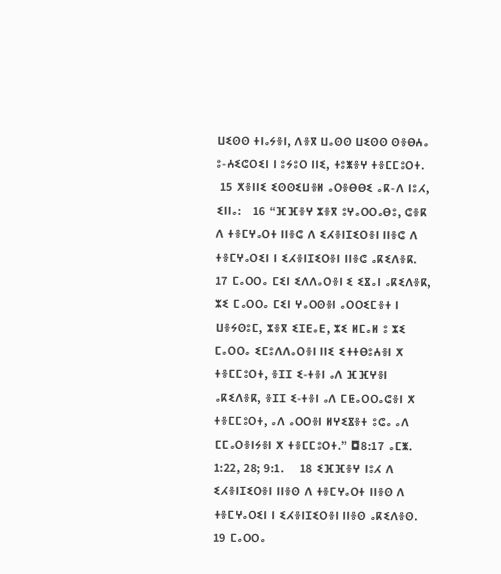ⵡⵉⵙⵙ ⵜⵏⴰⵢⴻⵏ, ⴷⴻⴳ ⵡⴰⵙⵙ ⵡⵉⵙⵙ ⵙⴻⴱⵄⴰ ⵓ-ⵄⵉⵛⵔⵉⵏ ⵏ ⵓⵢⵓⵔ ⵏⵏⵉ, ⵜⵓⵥⴻⵖ ⵜⴻⵎⵎⵓⵔⵜ.
 15 ⵅⴻⵏⵏⵉ ⵉⵙⵙⵉⵡⴻⵍ ⴰⵔⴻⴱⴱⵉ ⴰⴽ-ⴷ ⵏⵓⵃ, ⵉⵏⵏⴰ:   16 “ⴼⴼⴻⵖ ⵣⴻⴳ ⵓⵖⴰⵔⵔⴰⴱⵓ, ⵛⴻⴽ ⴷ ⵜⴻⵎⵖⴰⵔⵜ ⵏⵏⴻⵛ ⴷ ⵉⵃⴻⵏⵊⵉⵔⴻⵏ ⵏⵏⴻⵛ ⴷ ⵜⴻⵎⵖⴰⵔⵉⵏ ⵏ ⵉⵃⴻⵏⵊⵉⵔⴻⵏ ⵏⵏⴻⵛ ⴰⴽⵉⴷⴻⴽ.   17 ⵎⴰⵔⵔⴰ ⵎⵉⵏ ⵉⴷⴷⴰⵔⴻⵏ ⵉ ⵉⴵⴰⵏ ⴰⴽⵉⴷⴻⴽ, ⵣⵉ ⵎⴰⵔⵔⴰ ⵎⵉⵏ ⵖⴰⵔⵙⴻⵏ ⴰⵔⵔⵉⵎⴻⵜ ⵏ ⵡⴻⵢⵙⵓⵎ, ⵣⴻⴳ ⵉⵊⴹⴰⴹ, ⵣⵉ ⵍⵎⴰⵍ ⵓ ⵣⵉ ⵎⴰⵔⵔⴰ ⵉⵎⵓⴷⴷⴰⵔⴻⵏ ⵏⵏⵉ ⵉⵜⵜⴱⵓⵄⴻⵏ ⵅ ⵜⴻⵎⵎⵓⵔⵜ, ⴻⵊⵊ ⵉ-ⵜⴻⵏ ⴰⴷ ⴼⴼⵖⴻⵏ ⴰⴽⵉⴷⴻⴽ, ⴻⵊⵊ ⵉ-ⵜⴻⵏ ⴰⴷ ⵎⵟⴰⵔⵔⴰⵛⴻⵏ ⵅ ⵜⴻⵎⵎⵓⵔⵜ, ⴰⴷ ⴰⵔⵔⴻⵏ ⵍⵖⵉⴵⴻⵜ ⵓⵛⴰ ⴰⴷ ⵎⵎⴰⵔⴻⵏⵢⴻⵏ ⵅ ⵜⴻⵎⵎⵓⵔⵜ.” ◘8:17 ⴰⵎⵥ. 1:22, 28; 9:1.    18 ⵉⴼⴼⴻⵖ ⵏⵓⵃ ⴷ ⵉⵃⴻⵏⵊⵉⵔⴻⵏ ⵏⵏⴻⵙ ⴷ ⵜⴻⵎⵖⴰⵔⵜ ⵏⵏⴻⵙ ⴷ ⵜⴻⵎⵖⴰⵔⵉⵏ ⵏ ⵉⵃⴻⵏⵊⵉⵔⴻⵏ ⵏⵏⴻⵙ ⴰⴽⵉⴷⴻⵙ.   19 ⵎⴰⵔⵔⴰ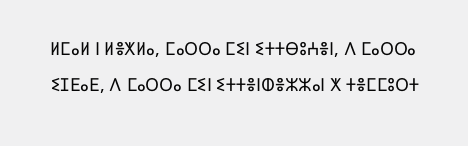ⵍⵎⴰⵍ ⵏ ⵍⴻⵅⵍⴰ, ⵎⴰⵔⵔⴰ ⵎⵉⵏ ⵉⵜⵜⴱⵓⵄⴻⵏ, ⴷ ⵎⴰⵔⵔⴰ ⵉⵊⴹⴰⴹ, ⴷ ⵎⴰⵔⵔⴰ ⵎⵉⵏ ⵉⵜⵜⴻⵏⵀⴻⵣⵣⴰⵏ ⵅ ⵜⴻⵎⵎⵓⵔⵜ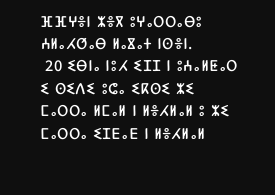ⴼⴼⵖⴻⵏ ⵣⴻⴳ ⵓⵖⴰⵔⵔⴰⴱⵓ ⵄⵍⴰⵃⵚⴰⴱ ⵍⴰⴵⴰⵜ ⵏⵙⴻⵏ.
 20 ⵉⴱⵏⴰ ⵏⵓⵃ ⵉⵊⵊ ⵏ ⵓⵄⴰⵍⵟⴰⵔ ⵉ ⵙⵉⴷⵉ ⵓⵛⴰ ⵉⴽⵙⵉ ⵣⵉ ⵎⴰⵔⵔⴰ ⵍⵎⴰⵍ ⵏ ⵍⴻⵃⵍⴰⵍ ⵓ ⵣⵉ ⵎⴰⵔⵔⴰ ⵉⵊⴹⴰⴹ ⵏ ⵍⴻⵃⵍⴰⵍ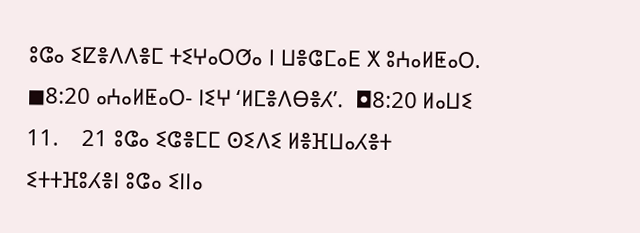ⵓⵛⴰ ⵉⵇⴻⴷⴷⴻⵎ ⵜⵉⵖⴰⵔⵚⴰ ⵏ ⵡⴻⵛⵎⴰⴹ ⵅ ⵓⵄⴰⵍⵟⴰⵔ. ◼8:20 ⴰⵄⴰⵍⵟⴰⵔ- ⵏⵉⵖ ‘ⵍⵎⴻⴷⴱⴻⵃ’.  ◘8:20 ⵍⴰⵡⵉ 11.    21 ⵓⵛⴰ ⵉⵛⴻⵎⵎ ⵙⵉⴷⵉ ⵍⴻⴼⵡⴰⵃⴻⵜ ⵉⵜⵜⴼⵓⵃⴻⵏ ⵓⵛⴰ ⵉⵏⵏⴰ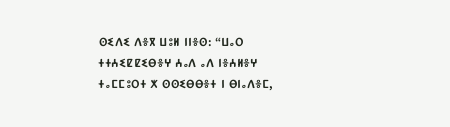ⵙⵉⴷⵉ ⴷⴻⴳ ⵡⵓⵍ ⵏⵏⴻⵙ: “ⵡⴰⵔ ⵜⵜⵄⵉⵇⵇⵉⴱⴻⵖ ⵄⴰⴷ ⴰⴷ ⵏⴻⵄⵍⴻⵖ ⵜⴰⵎⵎⵓⵔⵜ ⵅ ⵙⵙⵉⴱⴱⴻⵜ ⵏ ⴱⵏⴰⴷⴻⵎ,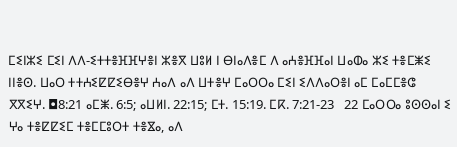ⵎⵉⵏⵣⵉ ⵎⵉⵏ ⴷⴷ-ⵉⵜⵜⴻⴼⴼⵖⴻⵏ ⵣⴻⴳ ⵡⵓⵍ ⵏ ⴱⵏⴰⴷⴻⵎ ⴷ ⴰⵄⴻⴼⴼⴰⵏ ⵡⴰⵀⴰ ⵣⵉ ⵜⴻⵎⵥⵉ ⵏⵏⴻⵙ. ⵡⴰⵔ ⵜⵜⵄⵉⵇⵇⵉⴱⴻⵖ ⵄⴰⴷ ⴰⴷ ⵡⵜⴻⵖ ⵎⴰⵔⵔⴰ ⵎⵉⵏ ⵉⴷⴷⴰⵔⴻⵏ ⴰⵎ ⵎⴰⵎⵎⴻⵛ ⴳⴳⵉⵖ. ◘8:21 ⴰⵎⵥ. 6:5; ⴰⵡⵍⵏ. 22:15; ⵎⵜ. 15:19. ⵎⴽ. 7:21-23   22 ⵎⴰⵔⵔⴰ ⵓⵙⵙⴰⵏ ⵉ ⵖⴰ ⵜⴻⵇⵇⵉⵎ ⵜⴻⵎⵎⵓⵔⵜ ⵜⴻⴵⴰ, ⴰⴷ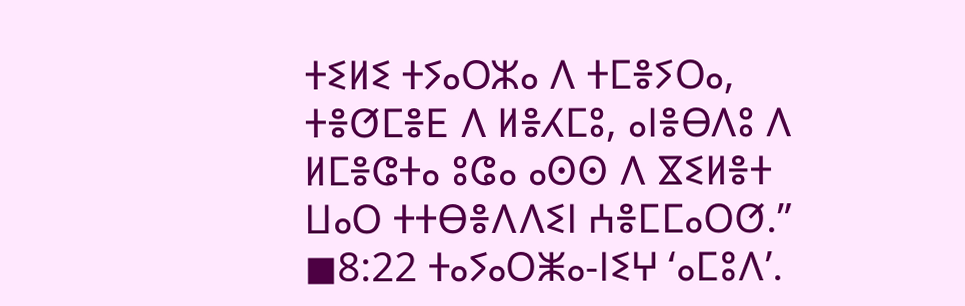ⵜⵉⵍⵉ ⵜⵢⴰⵔⵣⴰ ⴷ ⵜⵎⴻⵢⵔⴰ, ⵜⴻⵚⵎⴻⴹ ⴷ ⵍⴻⵃⵎⵓ, ⴰⵏⴻⴱⴷⵓ ⴷ ⵍⵎⴻⵛⵜⴰ ⵓⵛⴰ ⴰⵙⵙ ⴷ ⴵⵉⵍⴻⵜ ⵡⴰⵔ ⵜⵜⴱⴻⴷⴷⵉⵏ ⵄⴻⵎⵎⴰⵔⵚ.” ◼8:22 ⵜⴰⵢⴰⵔⵥⴰ-ⵏⵉⵖ ‘ⴰⵎⵓⴷ’.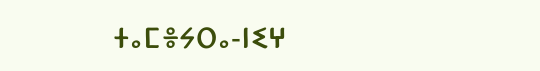ⵜⴰⵎⴻⵢⵔⴰ-ⵏⵉⵖ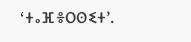‘ⵜⴰⴼⴻⵔⵙⵉⵜ’.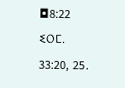◘8:22 ⵉⵔⵎ. 33:20, 25.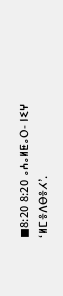◼8:20 8:20 ⴰⵄⴰⵍⵟⴰⵔ- ⵏⵉⵖ ‘ⵍⵎⴻⴷⴱⴻⵃ’.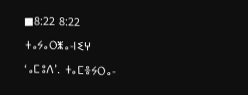◼8:22 8:22 ⵜⴰⵢⴰⵔⵥⴰ-ⵏⵉⵖ ‘ⴰⵎⵓⴷ’. ⵜⴰⵎⴻⵢⵔⴰ-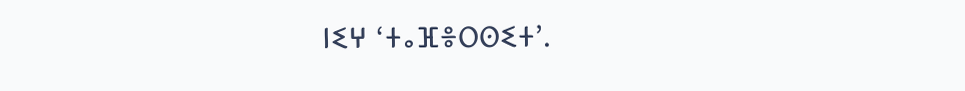ⵏⵉⵖ ‘ⵜⴰⴼⴻⵔⵙⵉⵜ’.